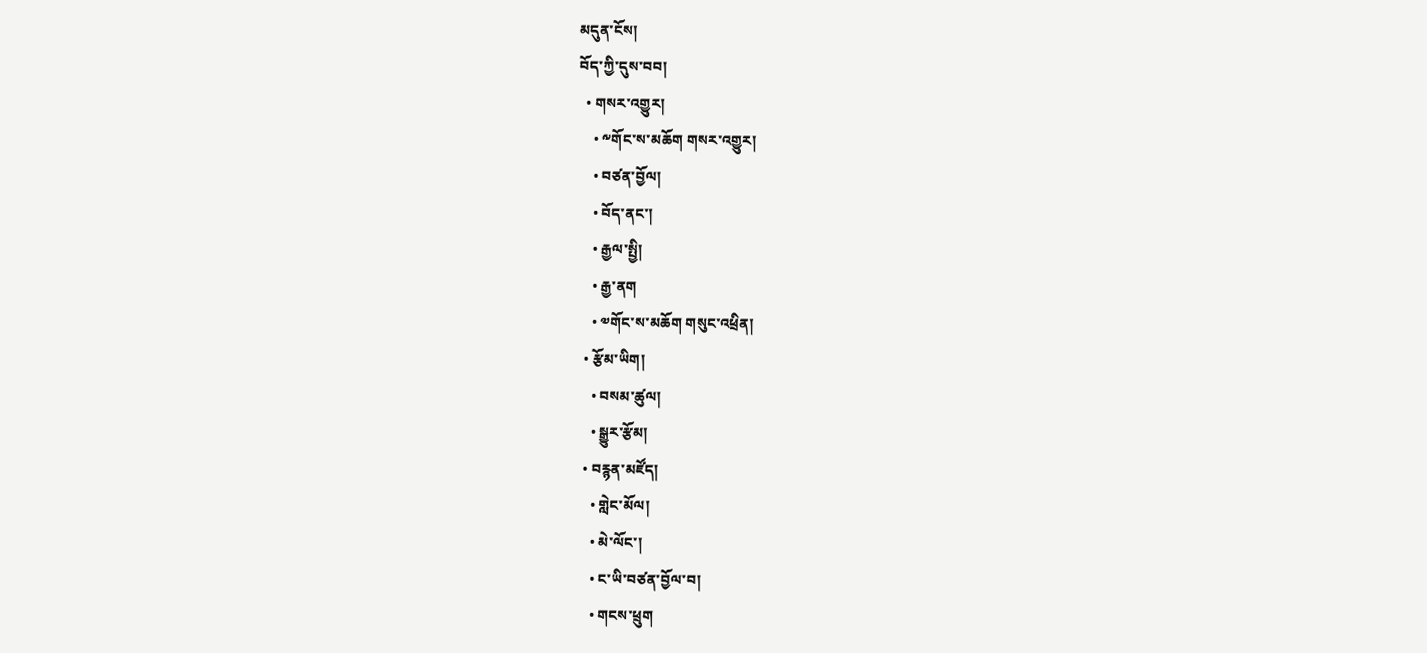མདུན་ངོས།
བོད་ཀྱི་དུས་བབ།
  • གསར་འགྱུར།
    • ༸གོང་ས་མཆོག གསར་འགྱུར།
    • བཙན་བྱོལ།
    • བོད་ནང་།
    • རྒྱལ་སྤྱི།
    • རྒྱ་ནག
    • ༧གོང་ས་མཆོག གསུང་འཕྲིན།
  • རྩོམ་ཡིག།
    • བསམ་ཚུལ།
    • སྒྱུར་རྩོམ།
  • བརྙན་མཛོད།
    • གླེང་མོལ།
    • མེ་ལོང་།
    • ང་ཡི་བཙན་བྱོལ་བ།
    • གངས་ཕྲུག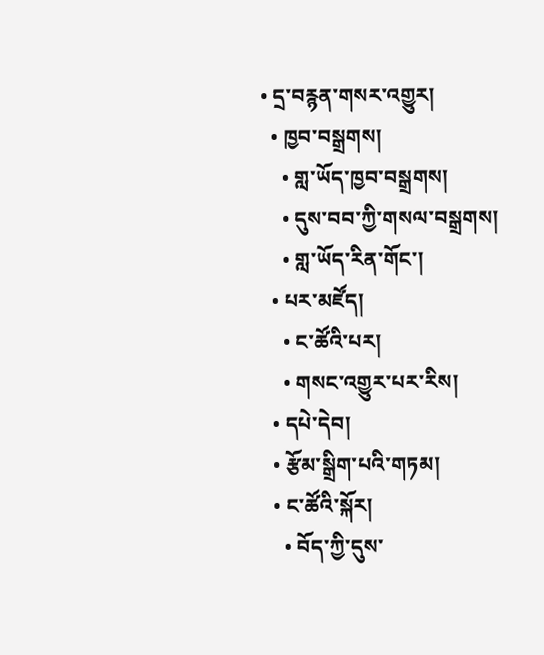• དྲ་བརྙན་གསར་འགྱུར།
  • ཁྱབ་བསྒྲགས།
    • གླ་ཡོད་ཁྱབ་བསྒྲགས།
    • དུས་བབ་ཀྱི་གསལ་བསྒྲགས།
    • གླ་ཡོད་རིན་གོང་།
  • པར་མཛོད།
    • ང་ཚོའི་པར།
    • གསང་འགྱུར་པར་རིས།
  • དཔེ་དེབ།
  • རྩོམ་སྒྲིག་པའི་གཏམ།
  • ང་ཚོའི་སྐོར།
    • བོད་ཀྱི་དུས་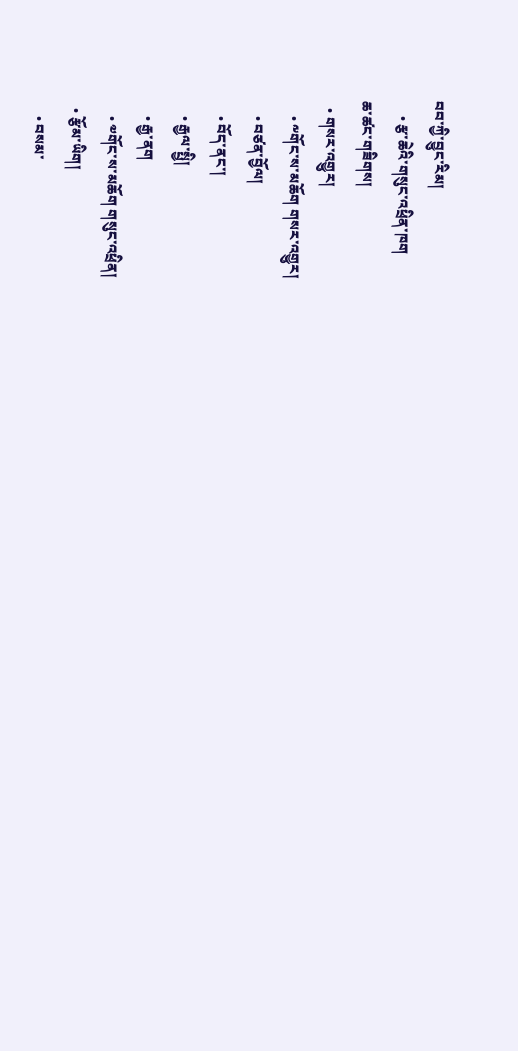བབ་ཀྱི་བྱུང་རིམ།
    • རྩ་ཆེའི་གསུང་འཕྲིན་ཁག
ཆ་ཚང་གཟིགས།
  • གསར་འགྱུར།
    • ༸གོང་ས་མཆོག གསར་འགྱུར།
    • བཙན་བྱོལ།
    • བོད་ནང་།
    • རྒྱལ་སྤྱི།
    • རྒྱ་ནག
    • ༧གོང་ས་མཆོག གསུང་འཕྲིན།
  • རྩོམ་ཡིག།
    • བསམ་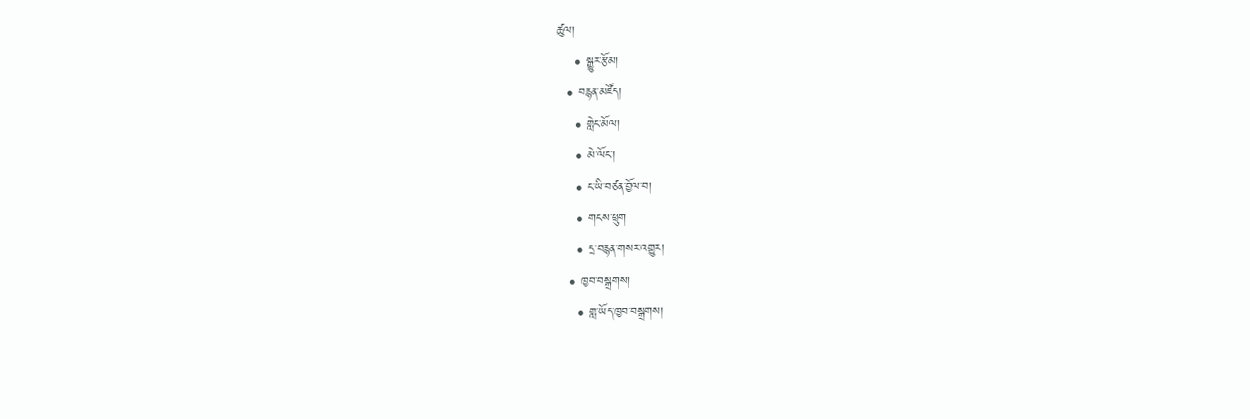ཚུལ།
    • སྒྱུར་རྩོམ།
  • བརྙན་མཛོད།
    • གླེང་མོལ།
    • མེ་ལོང་།
    • ང་ཡི་བཙན་བྱོལ་བ།
    • གངས་ཕྲུག
    • དྲ་བརྙན་གསར་འགྱུར།
  • ཁྱབ་བསྒྲགས།
    • གླ་ཡོད་ཁྱབ་བསྒྲགས།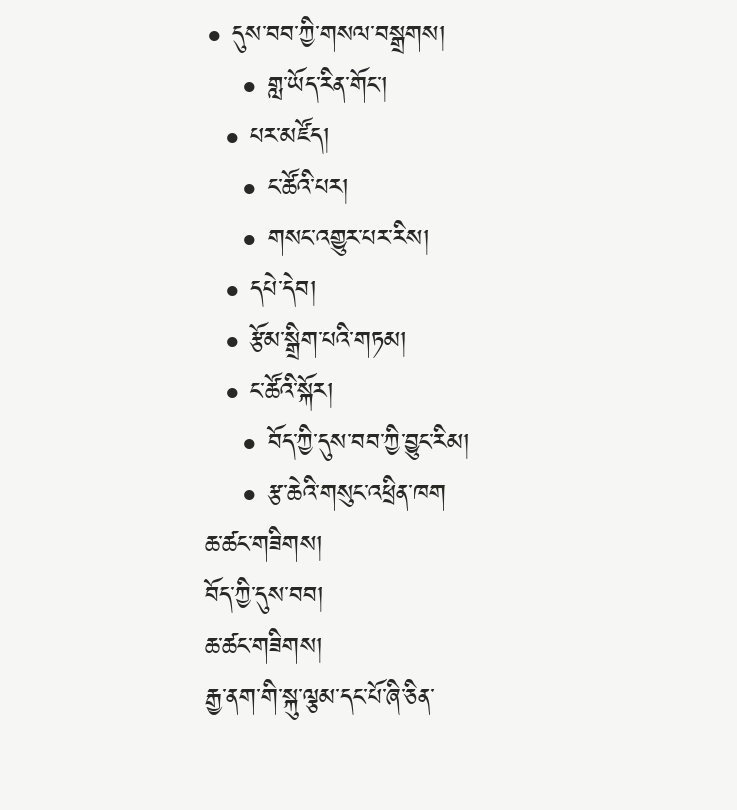• དུས་བབ་ཀྱི་གསལ་བསྒྲགས།
    • གླ་ཡོད་རིན་གོང་།
  • པར་མཛོད།
    • ང་ཚོའི་པར།
    • གསང་འགྱུར་པར་རིས།
  • དཔེ་དེབ།
  • རྩོམ་སྒྲིག་པའི་གཏམ།
  • ང་ཚོའི་སྐོར།
    • བོད་ཀྱི་དུས་བབ་ཀྱི་བྱུང་རིམ།
    • རྩ་ཆེའི་གསུང་འཕྲིན་ཁག
ཆ་ཚང་གཟིགས།
བོད་ཀྱི་དུས་བབ།
ཆ་ཚང་གཟིགས།
རྒྱ་ནག་གི་སྐུ་ལྕམ་དང་པོ་ཞི་ཅིན་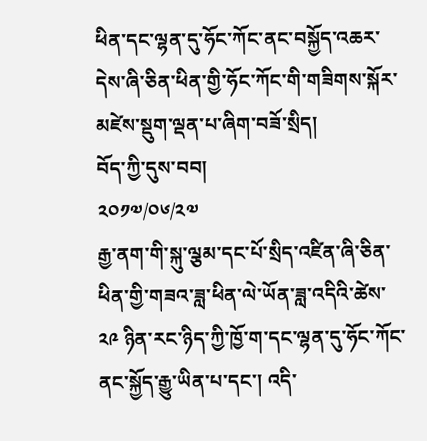ཕིན་དང་ལྷན་དུ་ཧོང་ཀོང་ནང་བསྐྱོད་འཆར་དེས་ཞི་ཅིན་ཕིན་གྱི་ཧོང་ཀོང་གི་གཟིགས་སྐོར་མཛེས་སྡུག་ལྡན་པ་ཞིག་བཟོ་སྲིད།
བོད་ཀྱི་དུས་བབ།
༢༠༡༧/༠༦/༢༧
རྒྱ་ནག་གི་སྐུ་ལྕམ་དང་པོ་སྲིད་འཛིན་ཞི་ཅིན་ཕིན་གྱི་གཟའ་ཟླ་ཕིན་ལེ་ཡོན་ཟླ་འདིའི་ཚེས་ ༢༩ ཉིན་རང་ཉིད་ཀྱི་ཁྱོ་ག་དང་ལྷན་དུ་ཧོང་ཀོང་ནང་སྐྱོད་རྒྱུ་ཡིན་པ་དང་། འདི་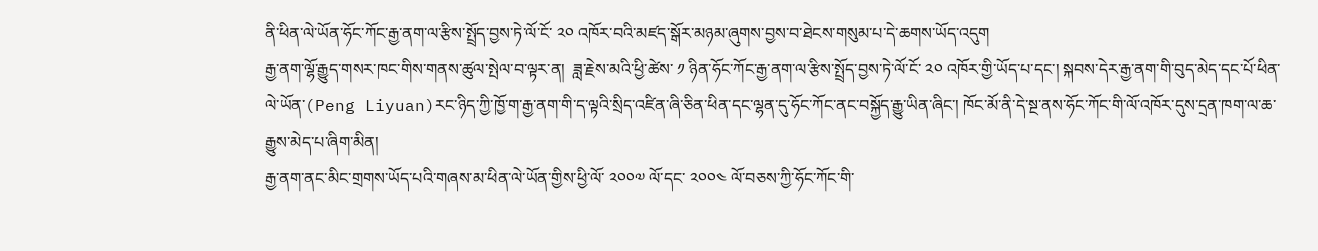ནི་ཕིན་ལེ་ཡོན་ཧོང་ཀོང་རྒྱ་ནག་ལ་རྩིས་སྤྲོད་བྱས་ཏེ་ལོ་ངོ་ ༢༠ འཁོར་བའི་མཛད་སྒོར་མཉམ་ཞུགས་བྱས་བ་ཐེངས་གསུམ་པ་དེ་ཆགས་ཡོད་འདུག
རྒྱ་ནག་ལྷོ་རྒྱུད་གསར་ཁང་གིས་གནས་ཚུལ་སྤེལ་བ་ལྟར་ན།  ཟླ་རྗེས་མའི་ཕྱི་ཚེས་ ༡ ཉིན་ཧོང་ཀོང་རྒྱ་ནག་ལ་རྩིས་སྤྲོད་བྱས་ཏེ་ལོ་ངོ་ ༢༠ འཁོར་གྱི་ཡོད་པ་དང་། སྐབས་དེར་རྒྱ་ནག་གི་བུད་མེད་དང་པོ་ཕིན་ལེ་ཡོན་(Peng Liyuan)རང་ཉིད་ཀྱི་ཁྱོ་ག་རྒྱ་ནག་གི་ད་ལྟའི་སྲིད་འཛིན་ཞི་ཅིན་ཕིན་དང་ལྷན་དུ་ཧོང་ཀོང་ནང་བསྐྱོད་རྒྱུ་ཡིན་ཞིང་། ཁོང་མོ་ནི་དེ་སྔ་ནས་ཧོང་ཀོང་གི་ལོ་འཁོར་དུས་དྲན་ཁག་ལ་ཆ་རྒྱུས་མེད་པ་ཞིག་མིན།
རྒྱ་ནག་ནང་མིང་གྲགས་ཡོད་པའི་གཞས་མ་ཕིན་ལེ་ཡོན་གྱིས་ཕྱི་ལོ་ ༢༠༠༧ ལོ་དང་ ༢༠༠༤ ལོ་བཅས་ཀྱི་ཧོང་ཀོང་གི་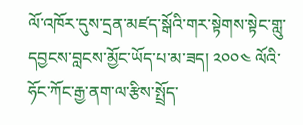ལོ་འཁོར་དུས་དྲན་མཛད་སྒོའི་གར་སྟེགས་སྟེང་གླུ་དབྱངས་བླངས་མྱོང་ཡོད་པ་མ་ཟད། ༢༠༠༤ ལོའི་ཧོང་ཀོང་རྒྱ་ནག་ལ་རྩིས་སྤྲོད་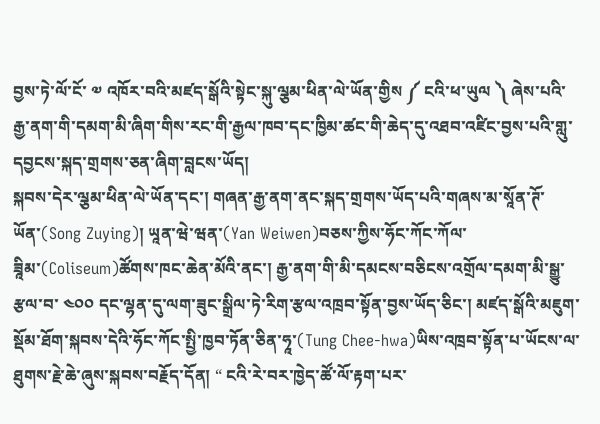བྱས་ཏེ་ལོ་ངོ་ ༧ འཁོར་བའི་མཛད་སྒོའི་སྟེང་སྐུ་ལྕམ་ཕིན་ལེ་ཡོན་གྱིས ༼ ངའི་ཕ་ཡུལ ༽ ཞེས་པའི་རྒྱ་ནག་གི་དམག་མི་ཞིག་གིས་རང་གི་རྒྱལ་ཁབ་དང་ཁྱིམ་ཚང་གི་ཆེད་དུ་འཐབ་འཛིང་བྱས་པའི་གླུ་དབྱངས་སྐད་གྲགས་ཅན་ཞིག་བླངས་ཡོད།
སྐབས་དེར་ལྕམ་ཕིན་ལེ་ཡོན་དང་། གཞན་རྒྱ་ནག་ནང་སྐད་གྲགས་ཡོད་པའི་གཞས་མ་སཱོན་ཊོ་ཡོན་(Song Zuying)། ཡཱན་ཝེ་ཝན་(Yan Weiwen)བཅས་ཀྱིས་ཧོང་ཀོང་ཀོལ་ཟཱིམ་(Coliseum)ཚོགས་ཁང་ཆེན་མོའི་ནང་། རྒྱ་ནག་གི་མི་དམངས་བཅིངས་འགྲོལ་དམག་མི་སྒྱུ་རྩལ་བ་ ༤༠༠ དང་ལྷན་དུ་ལག་ཟུང་སྒྲིལ་ཏེ་རིག་རྩལ་འཁྲབ་སྟོན་བྱས་ཡོད་ཅིང་། མཛད་སྒོའི་མཇུག་སྡོམ་ཐོག་སྐབས་དེའི་ཧོང་ཀོང་སྤྱི་ཁྱབ་ཏོན་ཅིན་ཧཱ་(Tung Chee-hwa)ཡིས་འཁྲབ་སྟོན་པ་ཡོངས་ལ་ཐུགས་རྗེ་ཆེ་ཞུས་སྐབས་བརྗོད་དོན། “ ངའི་རེ་བར་ཁྱེད་ཚོ་ལོ་རྟག་པར་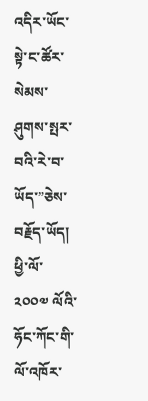འདིར་ཡོང་སྟེ་ང་ཚོར་སེམས་ཤུགས་སྤར་བའི་རེ་བ་ཡོད་”ཅེས་བརྗོད་ཡོད།
ཕྱི་ལོ་ ༢༠༠༧ ལོའི་ཧོང་ཀོང་གི་ལོ་འཁོར་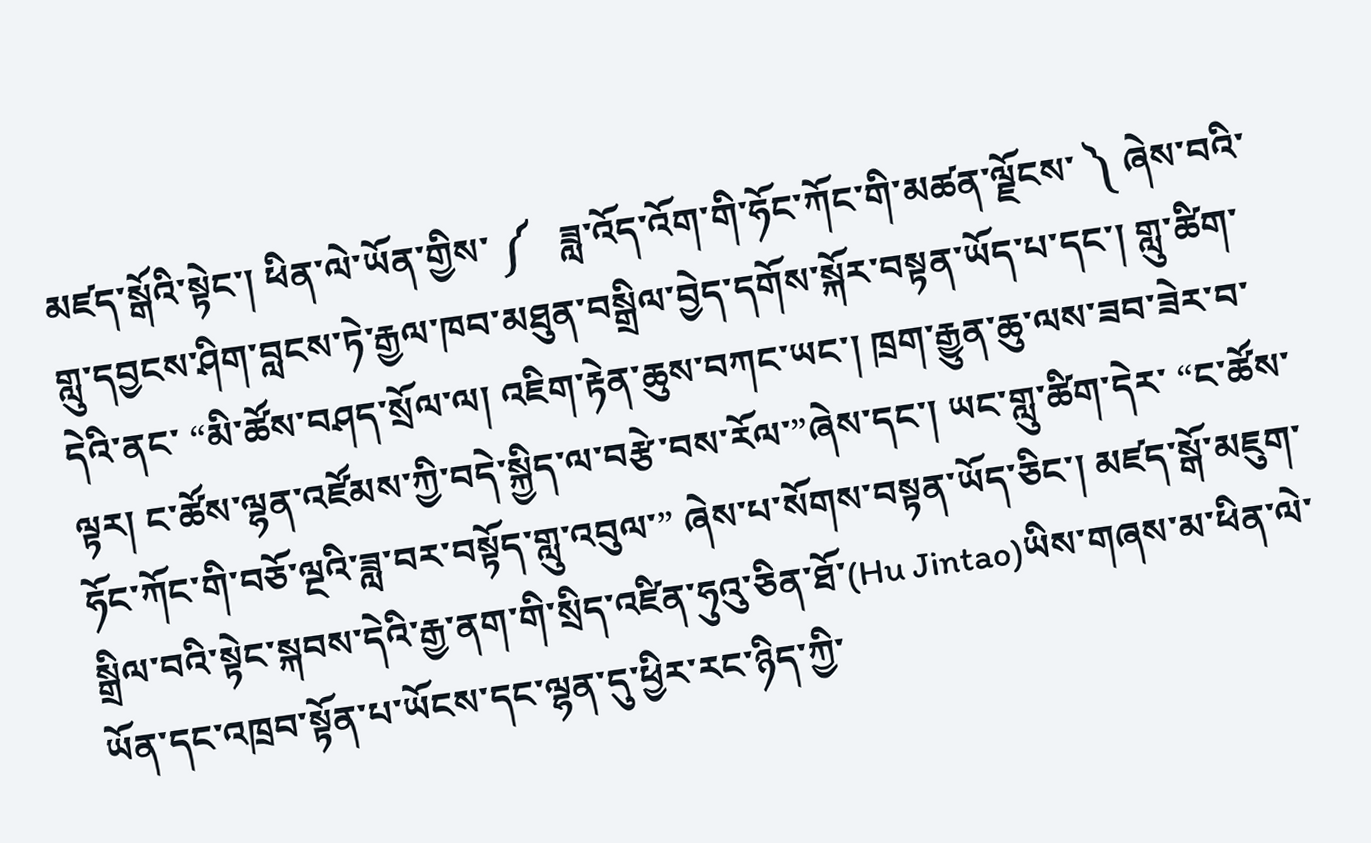མཛད་སྒོའི་སྟེང་། ཕིན་ལེ་ཡོན་གྱིས་ ༼   ཟླ་འོད་འོག་གི་ཧོང་ཀོང་གི་མཚན་ལྗོངས་ ༽ ཞེས་བའི་གླུ་དབྱངས་ཤིག་བླངས་ཏེ་རྒྱལ་ཁབ་མཐུན་བསྒྲིལ་བྱེད་དགོས་སྐོར་བསྟན་ཡོད་པ་དང་། གླུ་ཚིག་དེའི་ནང་ “མི་ཚོས་བཤད་སྲོལ་ལ། འཇིག་རྟེན་ཆུས་བཀང་ཡང་། ཁྲག་རྒྱུན་ཆུ་ལས་ཟབ་ཟེར་བ་ལྟར། ང་ཚོས་ལྷན་འཛོམས་ཀྱི་བདེ་སྐྱིད་ལ་བརྩེ་བས་རོལ་”ཞེས་དང་། ཡང་གླུ་ཚིག་དེར་ “ང་ཚོས་ཧོང་ཀོང་གི་བཅོ་ལྔའི་ཟླ་བར་བསྟོད་གླུ་འབུལ་” ཞེས་པ་སོགས་བསྟན་ཡོད་ཅིང་། མཛད་སྒོ་མཇུག་སྒྲིལ་བའི་སྟེང་སྐབས་དེའི་རྒྱ་ནག་གི་སྲིད་འཛིན་ཧུའུ་ཅིན་ཐོ་(Hu Jintao)ཡིས་གཞས་མ་ཕིན་ལེ་ཡོན་དང་འཁྲབ་སྟོན་པ་ཡོངས་དང་ལྷན་དུ་ཕྱིར་རང་ཉིད་ཀྱི་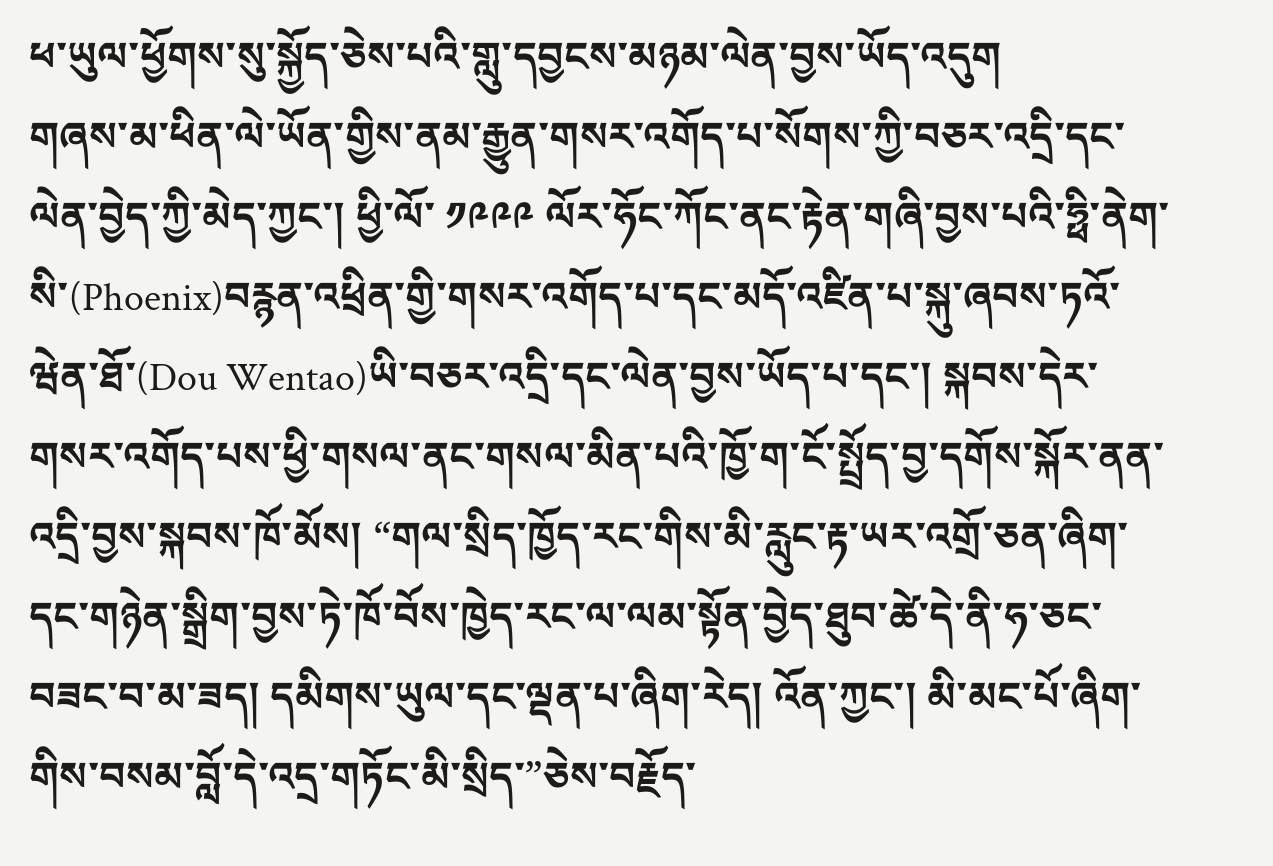ཕ་ཡུལ་ཕྱོགས་སུ་སྐྱོད་ཅེས་པའི་གླུ་དབྱངས་མཉམ་ལེན་བྱས་ཡོད་འདུག
གཞས་མ་ཕིན་ལེ་ཡོན་གྱིས་ནམ་རྒྱུན་གསར་འགོད་པ་སོགས་ཀྱི་བཅར་འདྲི་དང་ལེན་བྱེད་ཀྱི་མེད་ཀྱང་། ཕྱི་ལོ་ ༡༩༩༩ ལོར་ཧོང་ཀོང་ནང་རྟེན་གཞི་བྱས་པའི་ཧྥི་ནེག་སི་(Phoenix)བརྙན་འཕྲིན་གྱི་གསར་འགོད་པ་དང་མདོ་འཛིན་པ་སྐུ་ཞབས་ཏའོ་ཝེན་ཐོ་(Dou Wentao)ཡི་བཅར་འདྲི་དང་ལེན་བྱས་ཡོད་པ་དང་། སྐབས་དེར་གསར་འགོད་པས་ཕྱི་གསལ་ནང་གསལ་མིན་པའི་ཁྱོ་ག་ངོ་སྤྲོད་བྱ་དགོས་སྐོར་ནན་འདྲི་བྱས་སྐབས་ཁོ་མོས། “གལ་སྲིད་ཁྱོད་རང་གིས་མི་རླུང་རྟ་ཡར་འགྲོ་ཅན་ཞིག་དང་གཉེན་སྒྲིག་བྱས་ཏེ་ཁོ་བོས་ཁྱེད་རང་ལ་ལམ་སྟོན་བྱེད་ཐུབ་ཚེ་དེ་ནི་ཧ་ཅང་བཟང་བ་མ་ཟད། དམིགས་ཡུལ་དང་ལྡན་པ་ཞིག་རེད། འོན་ཀྱང་། མི་མང་པོ་ཞིག་གིས་བསམ་བློ་དེ་འདྲ་གཏོང་མི་སྲིད་”ཅེས་བརྗོད་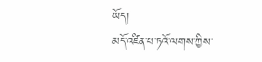ཡོད།
མདོ་འཛིན་པ་ཏའོ་ལགས་ཀྱིས་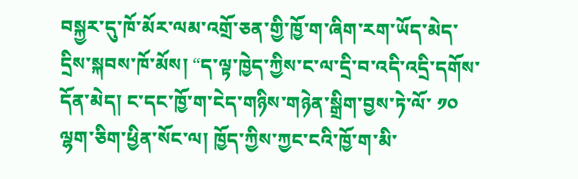བསྐྱར་དུ་ཁོ་མོར་ལམ་འགྲོ་ཅན་གྱི་ཁྱོ་ག་ཞིག་རག་ཡོད་མེད་དྲིས་སྐབས་ཁོ་མོས། “ད་ལྟ་ཁྱེད་ཀྱིས་ང་ལ་དྲི་བ་འདི་འདྲི་དགོས་དོན་མེད། ང་དང་ཁྱོ་ག་ངེད་གཉིས་གཉེན་སྒྲིག་བྱས་ཏེ་ལོ་ ༡༠ ལྷག་ཅིག་ཕྱིན་སོང་ལ། ཁྱོད་ཀྱིས་ཀྱང་ངའི་ཁྱོ་ག་མི་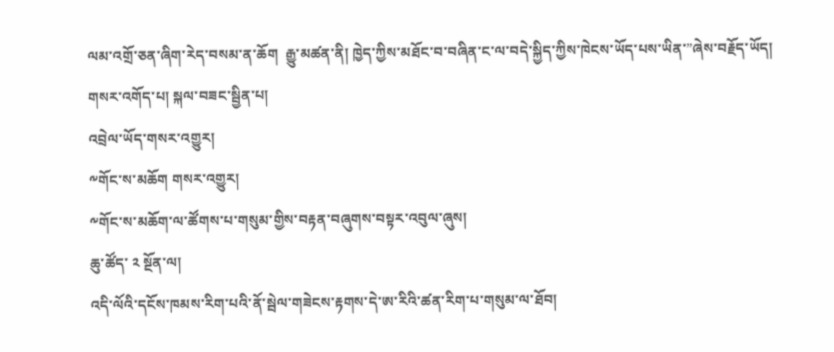ལམ་འགྲོ་ཅན་ཞིག་རེད་བསམ་ན་ཆོག  རྒྱུ་མཚན་ནི། ཁྱེད་ཀྱིས་མཐོང་བ་བཞིན་ང་ལ་བདེ་སྐྱིད་ཀྱིས་ཁེངས་ཡོད་པས་ཡིན་”ཞེས་བརྗོད་ཡོད།
གསར་འགོད་པ། སྐལ་བཟང་སྦྱིན་པ།
འབྲེལ་ཡོད་གསར་འགྱུར།
༸གོང་ས་མཆོག གསར་འགྱུར།
༸གོང་ས་མཆོག་ལ་ཚོགས་པ་གསུམ་གྱིས་བརྟན་བཞུགས་བསྟར་འབུལ་ཞུས།
ཆུ་ཚོད་ ༢ སྔོན་ལ།
འདི་ལོའི་དངོས་ཁམས་རིག་པའི་ནོ་སྦེལ་གཟེངས་རྟགས་དེ་ཨ་རིའི་ཚན་རིག་པ་གསུམ་ལ་ཐོབ།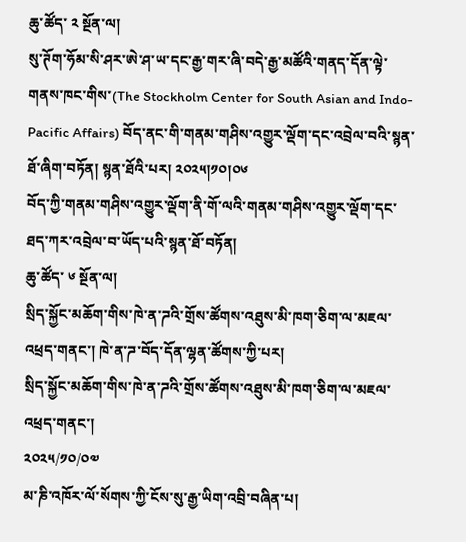ཆུ་ཚོད་ ༢ སྔོན་ལ།
སུ་ཊོག་ཧོམ་སི་ཤར་ཨེ་ཤ་ཡ་དང་རྒྱ་གར་ཞི་བདེ་རྒྱ་མཚོའི་གནད་དོན་ལྟེ་གནས་ཁང་གིས་(The Stockholm Center for South Asian and Indo-Pacific Affairs) བོད་ནང་གི་གནམ་གཤིས་འགྱུར་ལྡོག་དང་འབྲེལ་བའི་སྙན་ཐོ་ཞིག་བཏོན། སྙན་ཐོའི་པར། ༢༠༢༥།༡༠།༠༦
བོད་ཀྱི་གནམ་གཤིས་འགྱུར་ལྡོག་ནི་གོ་ལའི་གནམ་གཤིས་འགྱུར་ལྡོག་དང་ཐད་ཀར་འབྲེལ་བ་ཡོད་པའི་སྙན་ཐོ་བཏོན།
ཆུ་ཚོད་ ༦ སྔོན་ལ།
སྲིད་སྐྱོང་མཆོག་གིས་ཁེ་ན་ཌའི་གྲོས་ཚོགས་འཐུས་མི་ཁག་ཅིག་ལ་མཇལ་འཕྲད་གནང་། ཁེ་ན་ཌ་བོད་དོན་ལྷན་ཚོགས་ཀྱི་པར།
སྲིད་སྐྱོང་མཆོག་གིས་ཁེ་ན་ཌའི་གྲོས་ཚོགས་འཐུས་མི་ཁག་ཅིག་ལ་མཇལ་འཕྲད་གནང་།
༢༠༢༥/༡༠/༠༧
མ་ཎི་འཁོར་ལོ་སོགས་ཀྱི་ངོས་སུ་རྒྱ་ཡིག་འབྲི་བཞིན་པ།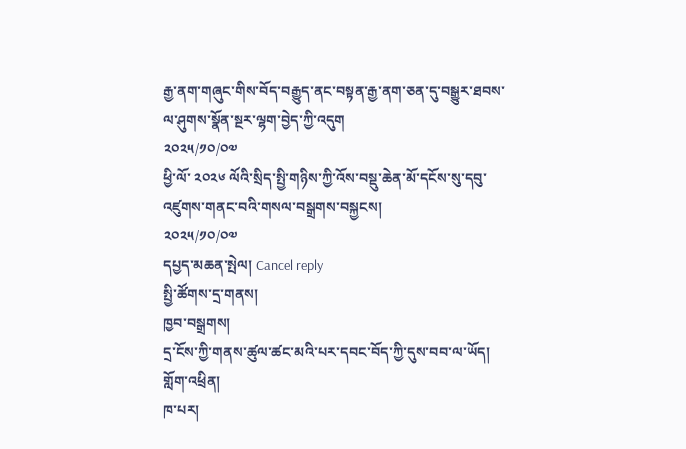རྒྱ་ནག་གཞུང་གིས་བོད་བརྒྱུད་ནང་བསྟན་རྒྱ་ནག་ཅན་དུ་བསྒྱུར་ཐབས་ལ་ཤུགས་སྣོན་སྔར་ལྷག་བྱེད་ཀྱི་འདུག
༢༠༢༥/༡༠/༠༧
ཕྱི་ལོ་ ༢༠༢༦ ལོའི་སྲིད་སྤྱི་གཉིས་ཀྱི་འོས་བསྡུ་ཆེན་མོ་དངོས་སུ་དབུ་འཛུགས་གནང་བའི་གསལ་བསྒྲགས་བསྐྱངས།
༢༠༢༥/༡༠/༠༧
དཔྱད་མཆན་སྤེལ། Cancel reply
སྤྱི་ཚོགས་དྲ་གནས།
ཁྱབ་བསྒྲགས།
དྲ་ངོས་ཀྱི་གནས་ཚུལ་ཚང་མའི་པར་དབང་བོད་ཀྱི་དུས་བབ་ལ་ཡོད།
གློག་འཕྲིན།
ཁ་པར།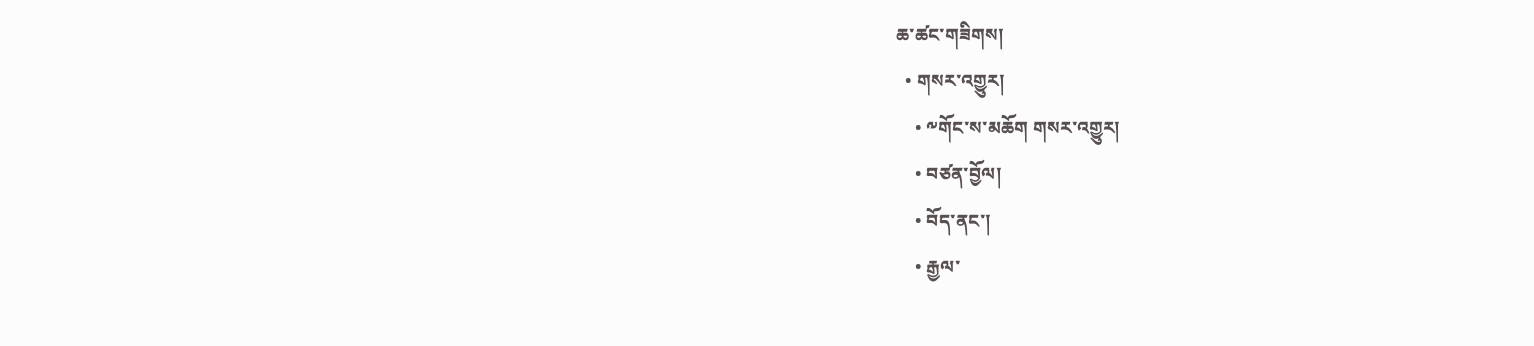ཆ་ཚང་གཟིགས།
  • གསར་འགྱུར།
    • ༸གོང་ས་མཆོག གསར་འགྱུར།
    • བཙན་བྱོལ།
    • བོད་ནང་།
    • རྒྱལ་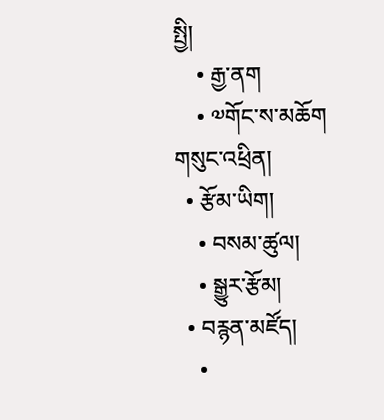སྤྱི།
    • རྒྱ་ནག
    • ༧གོང་ས་མཆོག གསུང་འཕྲིན།
  • རྩོམ་ཡིག།
    • བསམ་ཚུལ།
    • སྒྱུར་རྩོམ།
  • བརྙན་མཛོད།
    •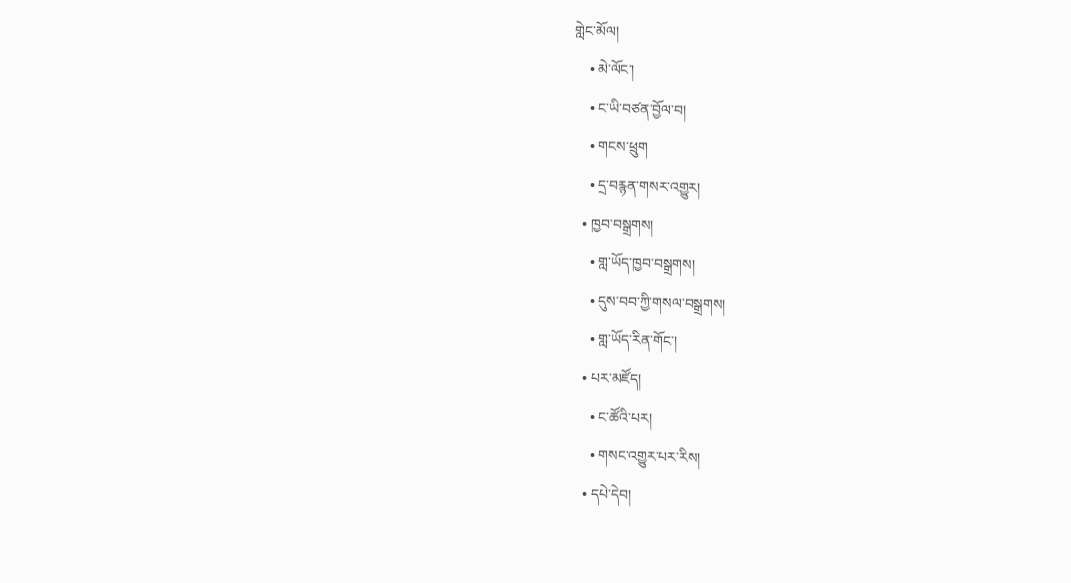གླེང་མོལ།
    • མེ་ལོང་།
    • ང་ཡི་བཙན་བྱོལ་བ།
    • གངས་ཕྲུག
    • དྲ་བརྙན་གསར་འགྱུར།
  • ཁྱབ་བསྒྲགས།
    • གླ་ཡོད་ཁྱབ་བསྒྲགས།
    • དུས་བབ་ཀྱི་གསལ་བསྒྲགས།
    • གླ་ཡོད་རིན་གོང་།
  • པར་མཛོད།
    • ང་ཚོའི་པར།
    • གསང་འགྱུར་པར་རིས།
  • དཔེ་དེབ།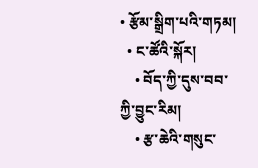• རྩོམ་སྒྲིག་པའི་གཏམ།
  • ང་ཚོའི་སྐོར།
    • བོད་ཀྱི་དུས་བབ་ཀྱི་བྱུང་རིམ།
    • རྩ་ཆེའི་གསུང་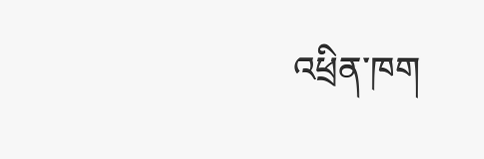འཕྲིན་ཁག